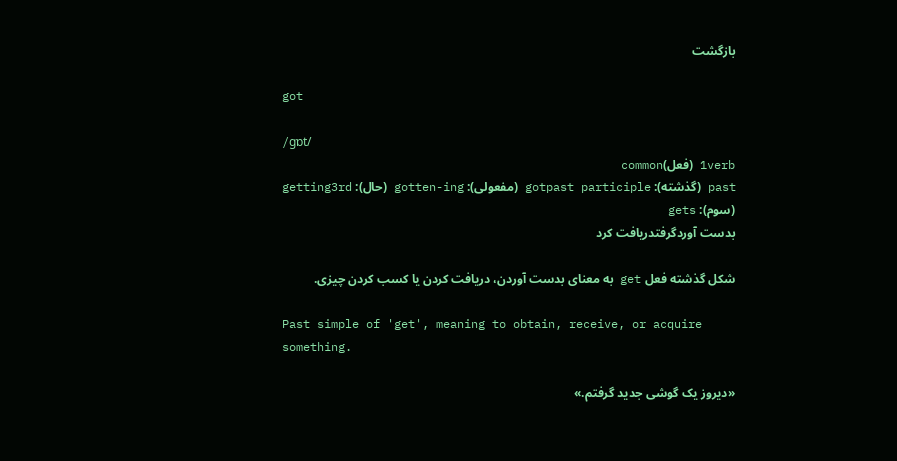بازگشت

got

/ɡɒt/
1verb (فعل)common
past (گذشته): gotpast participle (مفعولی): gotten-ing (حال): getting3rd (سوم): gets
بدست آوردگرفتدریافت کرد

شکل گذشته فعل get به معنای بدست آوردن، دریافت کردن یا کسب کردن چیزی.

Past simple of 'get', meaning to obtain, receive, or acquire something.

«دیروز یک گوشی جدید گرفتم.»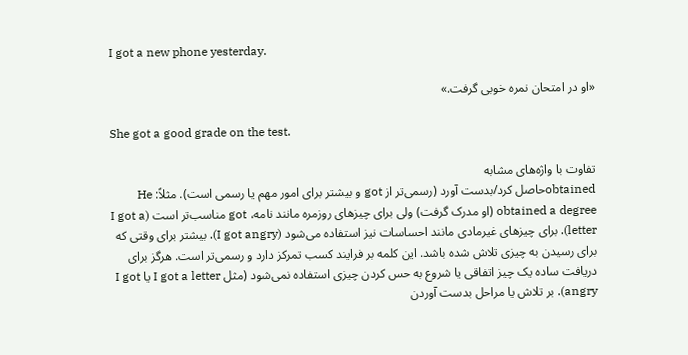I got a new phone yesterday.

«او در امتحان نمره خوبی گرفت.»

She got a good grade on the test.

تفاوت با واژه‌های مشابه
obtainedحاصل کرد/بدست آورد (رسمی‌تر از got و بیشتر برای امور مهم یا رسمی است). مثلاً: He obtained a degree (او مدرک گرفت) ولی برای چیزهای روزمره مانند نامه، got مناسب‌تر است (I got a letter). برای چیزهای غیرمادی مانند احساسات نیز استفاده می‌شود (I got angry). بیشتر برای وقتی که برای رسیدن به چیزی تلاش شده باشد. این کلمه بر فرایند کسب تمرکز دارد و رسمی‌تر است. هرگز برای دریافت ساده یک چیز اتفاقی یا شروع به حس کردن چیزی استفاده نمی‌شود (مثل I got a letter یا I got angry). بر تلاش یا مراحل بدست آوردن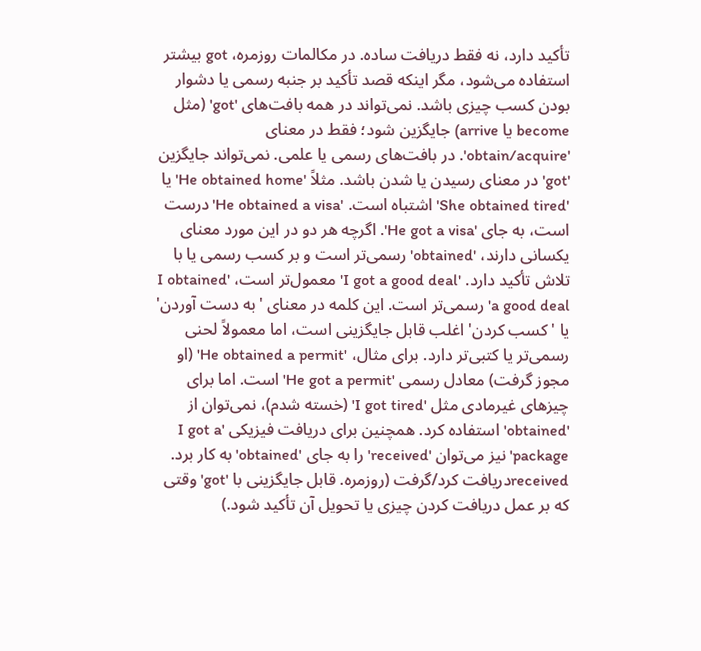تأکید دارد، نه فقط دریافت ساده. در مکالمات روزمره، got بیشتر استفاده می‌شود، مگر اینکه قصد تأکید بر جنبه رسمی یا دشوار بودن کسب چیزی باشد. نمی‌تواند در همه بافت‌های 'got' (مثل become یا arrive) جایگزین شود؛ فقط در معنای 'obtain/acquire'. در بافت‌های رسمی یا علمی. نمی‌تواند جایگزین 'got' در معنای رسیدن یا شدن باشد. مثلاً 'He obtained home' یا 'She obtained tired' اشتباه است. 'He obtained a visa' درست است، به جای 'He got a visa'. اگرچه هر دو در این مورد معنای یکسانی دارند، 'obtained' رسمی‌تر است و بر کسب رسمی یا با تلاش تأکید دارد. 'I got a good deal' معمول‌تر است، 'I obtained a good deal' رسمی‌تر است. این کلمه در معنای 'به دست آوردن' یا 'کسب کردن' اغلب قابل جایگزینی است، اما معمولاً لحنی رسمی‌تر یا کتبی‌تر دارد. برای مثال، 'He obtained a permit' (او مجوز گرفت) معادل رسمی 'He got a permit' است. اما برای چیزهای غیرمادی مثل 'I got tired' (خسته شدم)، نمی‌توان از 'obtained' استفاده کرد. همچنین برای دریافت فیزیکی 'I got a package' نیز می‌توان 'received' را به جای 'obtained' به کار برد.
receivedدریافت کرد/گرفت (روزمره. قابل جایگزینی با 'got' وقتی که بر عمل دریافت کردن چیزی یا تحویل آن تأکید شود.)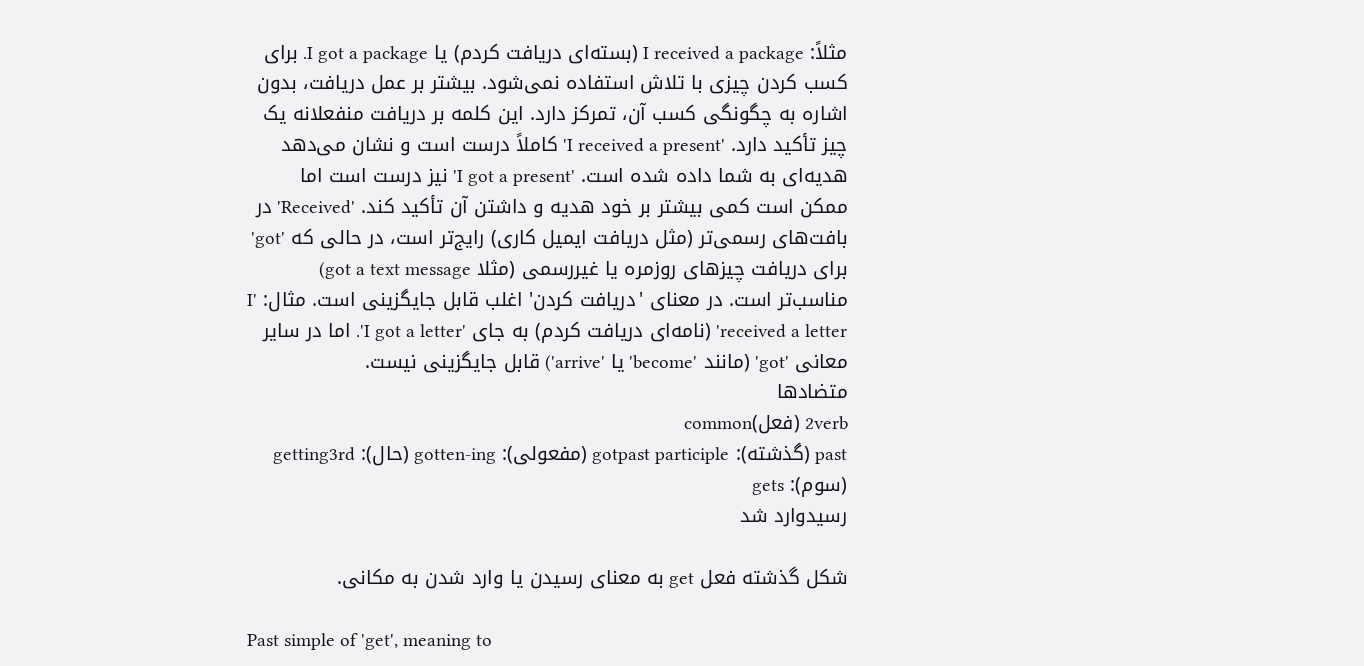مثلاً: I received a package (بسته‌ای دریافت کردم) یا I got a package. برای کسب کردن چیزی با تلاش استفاده نمی‌شود. بیشتر بر عمل دریافت، بدون اشاره به چگونگی کسب آن، تمرکز دارد. این کلمه بر دریافت منفعلانه یک چیز تأکید دارد. 'I received a present' کاملاً درست است و نشان می‌دهد هدیه‌ای به شما داده شده است. 'I got a present' نیز درست است اما ممکن است کمی بیشتر بر خود هدیه و داشتن آن تأکید کند. 'Received' در بافت‌های رسمی‌تر (مثل دریافت ایمیل کاری) رایج‌تر است، در حالی که 'got' برای دریافت چیزهای روزمره یا غیررسمی (مثلا got a text message) مناسب‌تر است. در معنای 'دریافت کردن' اغلب قابل جایگزینی است. مثال: 'I received a letter' (نامه‌ای دریافت کردم) به جای 'I got a letter'. اما در سایر معانی 'got' (مانند 'become' یا 'arrive') قابل جایگزینی نیست.
متضادها
2verb (فعل)common
past (گذشته): gotpast participle (مفعولی): gotten-ing (حال): getting3rd (سوم): gets
رسیدوارد شد

شکل گذشته فعل get به معنای رسیدن یا وارد شدن به مکانی.

Past simple of 'get', meaning to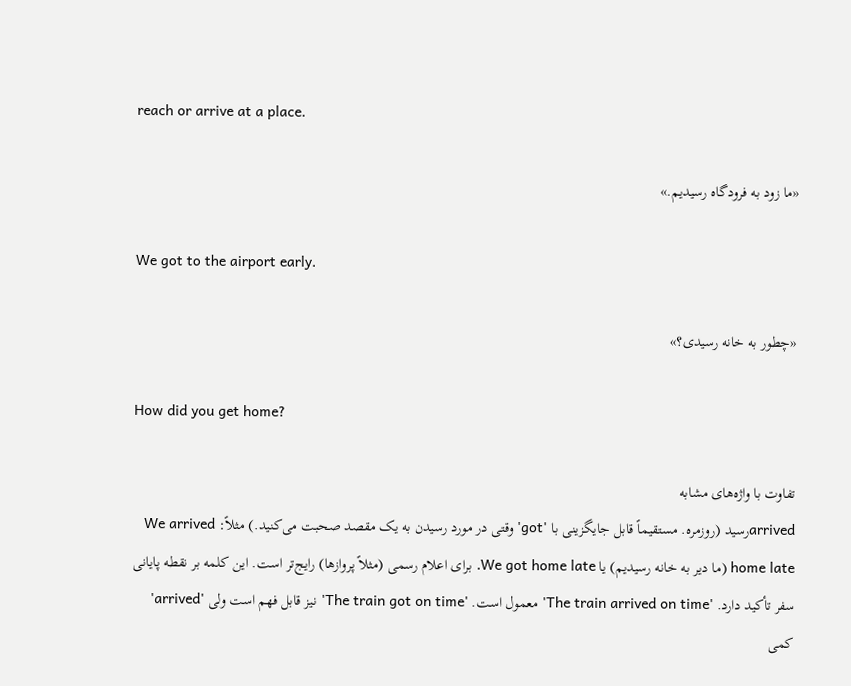reach or arrive at a place.

«ما زود به فرودگاه رسیدیم.»

We got to the airport early.

«چطور به خانه رسیدی؟»

How did you get home?

تفاوت با واژه‌های مشابه
arrivedرسید (روزمره. مستقیماً قابل جایگزینی با 'got' وقتی در مورد رسیدن به یک مقصد صحبت می‌کنید.) مثلاً: We arrived home late (ما دیر به خانه رسیدیم) یا We got home late. برای اعلام رسمی (مثلاً پروازها) رایج‌تر است. این کلمه بر نقطه پایانی سفر تأکید دارد. 'The train arrived on time' معمول است. 'The train got on time' نیز قابل فهم است ولی 'arrived' کمی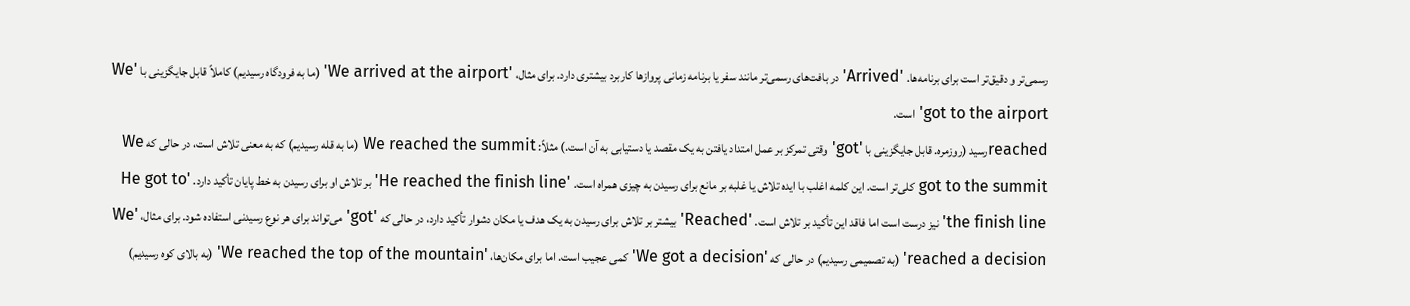رسمی‌تر و دقیق‌تر است برای برنامه‌ها. 'Arrived' در بافت‌های رسمی‌تر مانند سفر یا برنامه زمانی پروازها کاربرد بیشتری دارد. برای مثال، 'We arrived at the airport' (ما به فرودگاه رسیدیم) کاملاً قابل جایگزینی با 'We got to the airport' است.
reachedرسید (روزمره. قابل جایگزینی با 'got' وقتی تمرکز بر عمل امتداد یافتن به یک مقصد یا دستیابی به آن است.) مثلاً: We reached the summit (ما به قله رسیدیم) که به معنی تلاش است، در حالی که We got to the summit کلی‌تر است. این کلمه اغلب با ایده تلاش یا غلبه بر مانع برای رسیدن به چیزی همراه است. 'He reached the finish line' بر تلاش او برای رسیدن به خط پایان تأکید دارد. 'He got to the finish line' نیز درست است اما فاقد این تأکید بر تلاش است. 'Reached' بیشتر بر تلاش برای رسیدن به یک هدف یا مکان دشوار تأکید دارد، در حالی که 'got' می‌تواند برای هر نوع رسیدنی استفاده شود. برای مثال، 'We reached a decision' (به تصمیمی رسیدیم) در حالی که 'We got a decision' کمی عجیب است. اما برای مکان‌ها، 'We reached the top of the mountain' (به بالای کوه رسیدیم)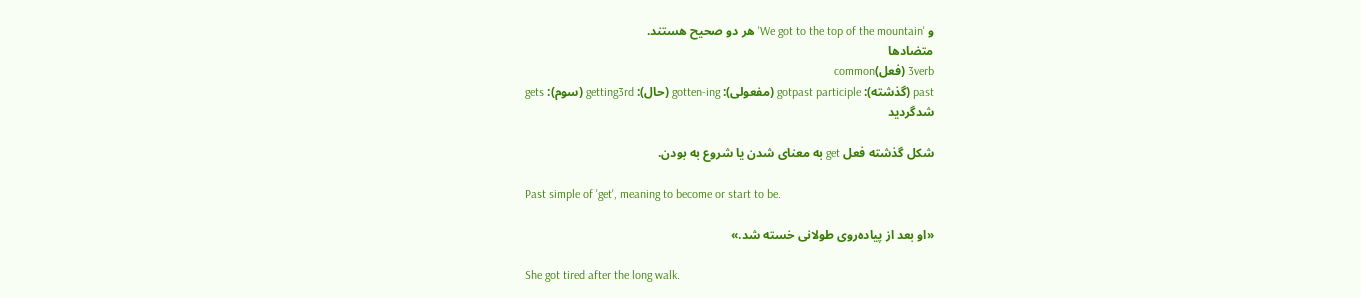و 'We got to the top of the mountain' هر دو صحیح هستند.
متضادها
3verb (فعل)common
past (گذشته): gotpast participle (مفعولی): gotten-ing (حال): getting3rd (سوم): gets
شدگردید

شکل گذشته فعل get به معنای شدن یا شروع به بودن.

Past simple of 'get', meaning to become or start to be.

«او بعد از پیاده‌روی طولانی خسته شد.»

She got tired after the long walk.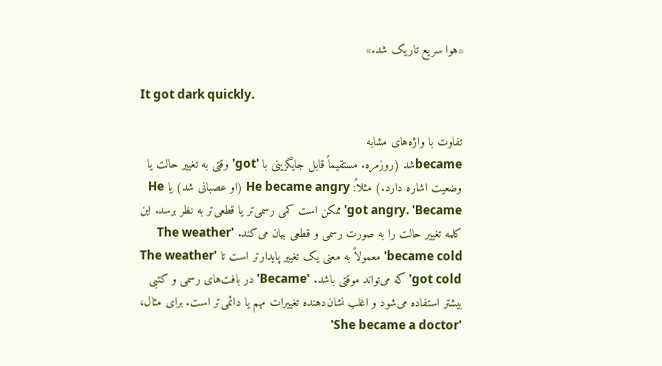«هوا سریع تاریک شد.»

It got dark quickly.

تفاوت با واژه‌های مشابه
becameشد (روزمره. مستقیماً قابل جایگزینی با 'got' وقتی به تغییر حالت یا وضعیت اشاره دارد.) مثلاً: He became angry (او عصبانی شد) یا He got angry. 'Became' ممکن است کمی رسمی‌تر یا قطعی‌تر به نظر برسد. این کلمه تغییر حالت را به صورت رسمی و قطعی بیان می‌کند. 'The weather became cold' معمولاً به معنی یک تغییر پایدارتر است تا 'The weather got cold' که می‌تواند موقتی باشد. 'Became' در بافت‌های رسمی و کتبی بیشتر استفاده می‌شود و اغلب نشان‌دهنده تغییرات مهم یا دائمی‌تر است. برای مثال، 'She became a doctor'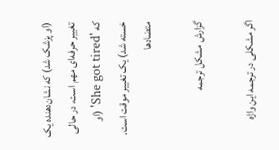(او پزشک شد) که نشان‌دهنده یک تغییر حرفه‌ای مهم است، در حالی که 'She got tired' (او خسته شد) یک تغییر موقت است.
متضادها

گزارش مشکل ترجمه

اگر مشکلی در ترجمه این واژه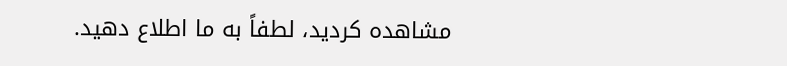مشاهده کردید، لطفاً به ما اطلاع دهید.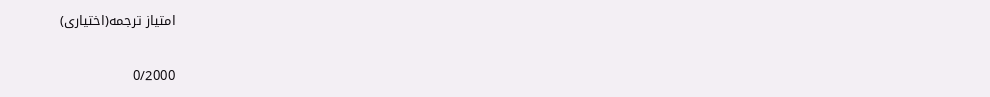امتیاز ترجمه(اختیاری)

0/2000